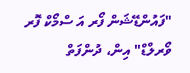"ފައުންޑޭޝަން ފޯރ އަ ސްމޯކް ފޮރ ވޯރލްޑް" އިން، ދުންފަތް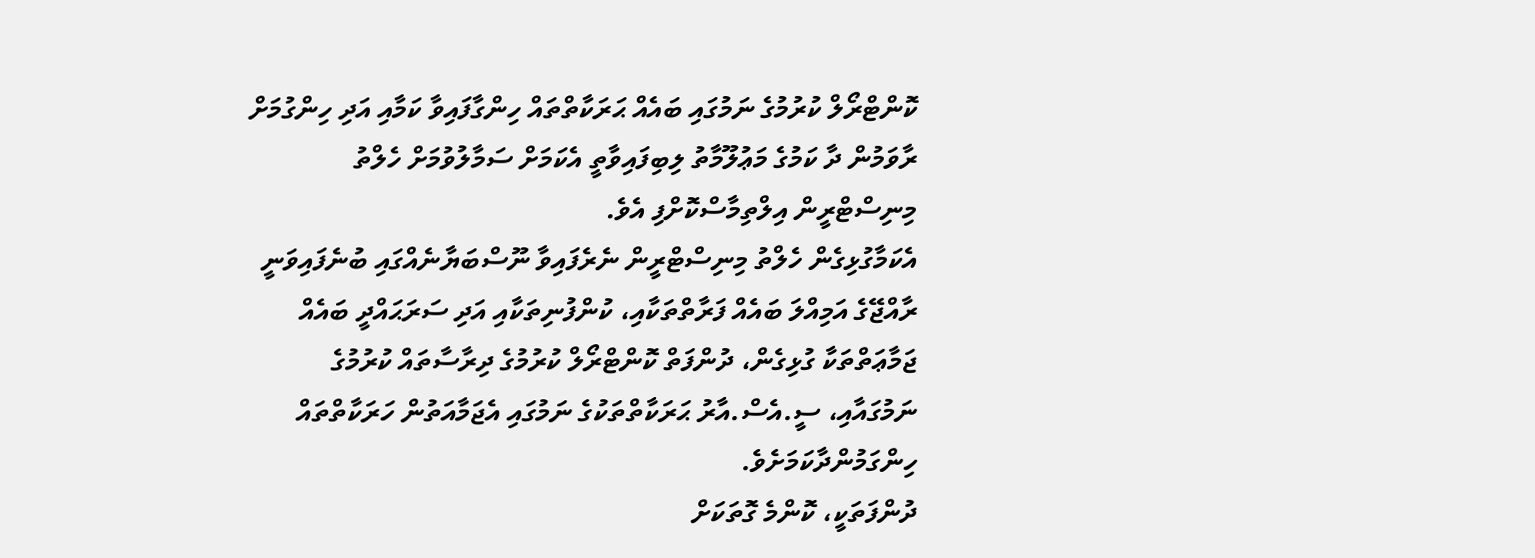ކޮންޓްރޯލް ކުރުމުގެ ނަމުގައި ބައެއް ޙަރަކާތްތައް ހިންގާފައިވާ ކަމާއި އަދި ހިންގުމަށް ރާވަމުން ދާ ކަމުގެ މަޢުލޫމާތު ލިބިފައިވާތީ އެކަމަށް ސަމާލުވުމަށް ހެލްތު މިނިސްޓްރީން އިލްތިމާސްކޮށްފި އެވެ.
އެކަމާގުޅިގެން ހެލްތު މިނިސްޓްރީން ނެރެފައިވާ ނޫސްބަޔާނެއްގައި ބުނެފައިވަނީ ރާއްޖޭގެ އަމިއްލަ ބައެއް ފަރާތްތަކާއި، ކުންފުނިތަކާއި އަދި ސަރަޙައްދީ ބައެއް ޖަމާޢަތްތަކާ ގުޅިގެން، ދުންފަތް ކޮންޓްރޯލް ކުރުމުގެ ދިރާސާތައް ކުރުމުގެ ނަމުގައާއި، ސީ.އެސް.އާރު ޙަރަކާތްތަކުގެ ނަމުގައި އެޖަމާއަތުން ހަރަކާތްތައް ހިންގަމުންދާކަމަށެވެ.
ދުންފަތަކީ، ކޮންމެ ގޮތަކަށް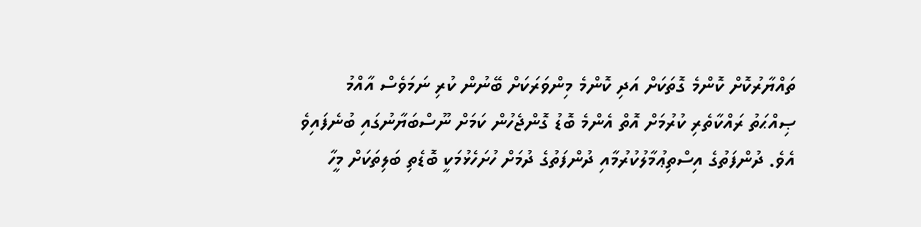ތައްޔާރުކޮށް ކޮންމެ ގޮތަކަށް އަދި ކޮންމެ މިންވަރަކަށް ބޭނުން ކުރި ނަމަވެސް އާއްމު ޞިއްޙަތު ރައްކާތެރި ކުރުމަށް އޮތް އެންމެ ބޮޑު ގޮންޖެހުން ކަމަށް ނޫސްބަޔާނުގައި ބުނެފައިވެ އެވެ. ދުންފަތުގެ އިސްތިޢުމާލުކުރުމާއި ދުންފަތުގެ ދުމަށް ހުށަހެޅުމަކީ ބޮޑެތި ބަލިތަކަށް މީހާ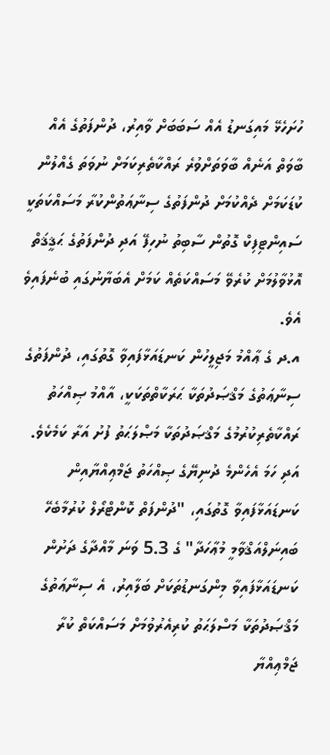ހުށަހެޅޭ މައިގަނޑު އެއް ސަބަބަށް ވާއިރު، ދުންފަތުގެ އެއް ބާވަތް އަނެއް ބާވަތަށްވުރެ ރައްކާތެރިކަމަށް ނުވަތަ ގެއްލުން ކުޑަކަމަށް ދެއްކުމަށް ދުންފަތުގެ ސިނާޢަތުންކުރާ މަސައްކަތަކީ ސައިންޓިފިކް ގޮތުން ސާބިތު ނުހިފޭ އަދި ދުންފަތުގެ ޙަޤީޤަތް އޮޅުވާލުމަށް ކުރެވޭ މަސައްކަތެއް ކަމަށް އެބަޔާނުގައި ބުނެފައިވެ އެވެ.
އ.ދ ގެ ޢާއްމު މަޖިލީހުން ކަނޑައަޅާފައިވާ ގޮތުގައި، ދުންފަތުގެ ސިނާޢަތުގެ މަޤްޞަދުތަކާ ޙަރަކާތްތަކަކީ، އާއްމު ޞިއްހަތު ރައްކާތެރިކުރުމުގެ މަޤްޞަދުތަކާ މަޞްލަޙަތު ފުށު އަރާ ކަމެކެވެ. އަދި ހަމަ އެހެންމެ ދުނިޔޭގެ ޞިއްހަތު ޖަމްޢިއްޔާއިން ކަނޑައަޅާފައިވާ ގޮތުގައި، "ދުންފަތް ކޮންޓްރޯލް ކުރުމާބެހޭ ބައިނަލްއަޤްވާމީ މުޢާހަދާ" ގެ 5.3 ވަނަ މާއްދާގެ ދަށުން ކަނޑައަޅާފައިވާ މިންގަނޑުތަކަށް ބަލާއިރު، އެ ސިނާޢަތުގެ މަޤްޞަދުތަކާ މަސްލަޙަތު ކުރިއެރުވުމަށް މަސައްކަތް ކުރާ ޖަމްޢިއްޔާ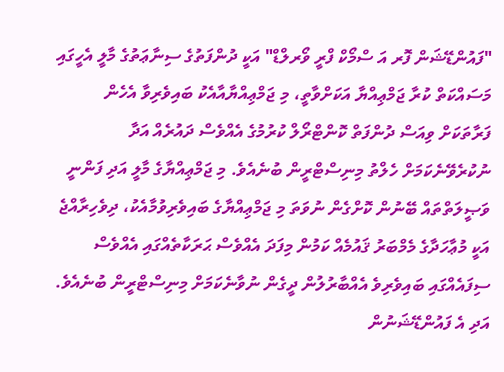"ފައުންޑޭޝަން ފޮރ އަ ސްމޯކް ފްރީ ވޯރލްޑް" އަކީ ދުންފަތުގެ ސިނާޢަތުގެ މާލީ އެހީގައި މަސައްކަތް ކުރާ ޖަމްޢިއްޔާ އަކަށްވާތީ، މި ޖަމްޢިއްޔާއާއެކު ބައިވެރިވާ އެހެން ފަރާތަކަށް ވިއަސް ދުންފަތް ކޮންޓްރޯލް ކުރުމުގެ އެއްވެސް ދައުރެއް އަދާ ނުކުރެވޭނެކަމަށް ހެލްތު މިނިސްޓްރީން ބުނެއެވެ. މި ޖަމްޢިއްޔާގެ މާލީ އަދި ފަންނީ ވަޞީލަތްތައް ބޭނުން ކޮށްގެން ނުވަތަ މި ޖަމްޢިއްޔާގެ ބައިވެރިވުމާއެކު، ދިވެހިރާއްޖެ އަކީ މުޢާހަދާގެ މެމްބަރު ޤައުމެއް ކަމުން މިފަދަ އެއްވެސް ޙަރަކާތެއްގައި އެއްވެސް ސިފައެއްގައި ބައިވެރިވެ އެއްބާރުލުން ދީގެން ނުވާނެކަމަށް މިނިސްޓްރީން ބުނެއެވެ.
އަދި އެ ފައުންޑޭޝަނުން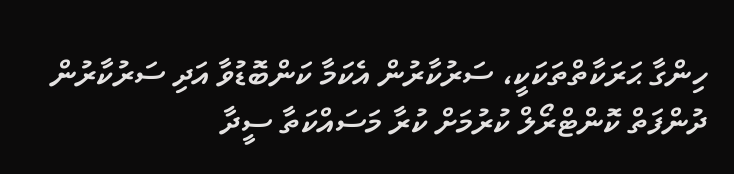ހިންގާ ޙަރަކާތްތަކަކީ، ސަރުކާރުން އެކަމާ ކަންބޮޑުވާ އަދި ސަރުކާރުން ދުންފަތް ކޮންޓްރޯލް ކުރުމަށް ކުރާ މަސައްކަތާ ސީދާ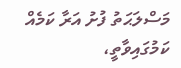މަސްލަޙަތު ފުށު އަރާ ކަމެއް ކަމުގައިވާތީ،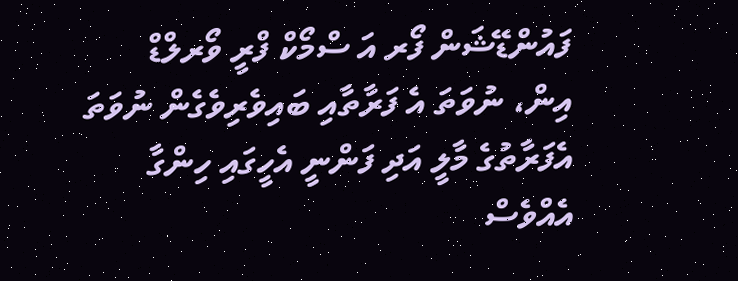ފައުންޑޭޝަން ފޯރ އަ ސްމޯކް ފްރީ ވޯރލްޑް އިން، ނުވަތަ އެ ފަރާތާއި ބައިވެރިވެގެން ނުވަތަ އެފަރާތުގެ މާލީ އަދި ފަންނީ އެހީގައި ހިންގާ އެއްވެސް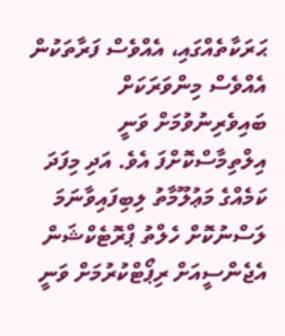ޙަރަކާތެއްގައި، އެއްވެސް ފަރާތަކުން އެއްވެސް މިންވަރަކަށް ބައިވެރިނުވުމަށް ވަނީ އިލްތިމާސްކޮށްފަ އެވެ. އަދި މިފަދަ ކަމެއްގެ މަޢުލޫމާތު ލިބިފައިވާނަމަ ލަސްނުކޮށް ހެލްތު ޕްރޮޓެކްޝަން އެޖެންސީއަށް ރިޕޯޓްކުރުމަށް ވަނީ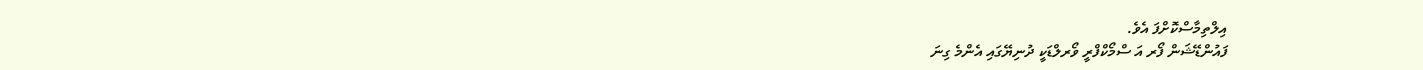އިލްތިމާސްކޮށްފަ އެވެ.
ފައުންޑޭޝަން ފޯރ އަ ސްމޯކްފްރީ ވޯރލްޑަކީ ދުނިޔޭގައި އެންމެ ގިނަ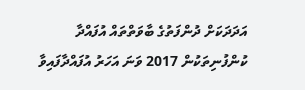އަދަދަކަށް ދުންފަތުގެ ބާވަތްތައް އުފައްދާ ކުންފުނިތަކުން 2017 ވަނަ އަހަރު އުފައްދާފައިވާ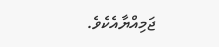ޖަމިއްޔާއެކެވެ.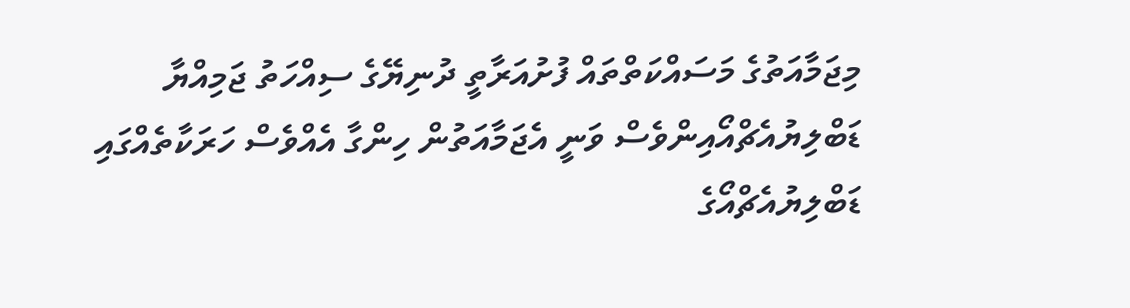މިޖަމާއަތުގެ މަސައްކަތްތައް ފުށުއަރާތީ ދުނިޔޭގެ ސިއްހަތު ޖަމިއްޔާ ޑަބްލިޔުއެޗްއޯއިންވެސް ވަނީ އެޖަމާއަތުން ހިންގާ އެއްވެސް ހަރަކާތެއްގައި ޑަބްލިޔުއެޗްއޯގެ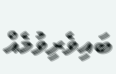ބައިވެރިވުމެއް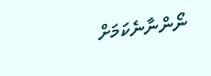ނޯންނާނެކަމަށް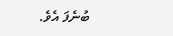ބުނެފަ އެވެ.